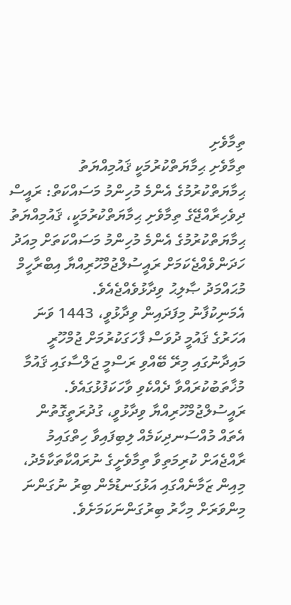ތިމާވެށި
ތިމާވެށި ޙިމާޔަތްކުރުމަކީ ޤައުމިއްޔަތު ޙިމާޔަތްކުރުމުގެ އެންމެ މުހިންމު މަސައްކަތް: ރައީސް
ދިވެހިރާއްޖޭގެ ތިމާވެށި ޙިމާޔަތްކުރުމަކީ، ޤައުމިއްޔަތު ޙިމާޔަތްކުރުމުގެ އެންމެ މުހިންމު މަސައްކަތަށް މިއަދު ހަދަންވެއްޖެކަމަށް ރައީސުލްޖުމްހޫރިއްޔާ އިބްރާހީމް މުޙައްމަދު ޞާލިޙު ވިދާޅުވެއްޖެއެވެ.
އެމަނިކުފާނު މިފަދައިން ވިދާޅުވީ، 1443 ވަނަ އަހަރުގެ ޤައުމީ ދުވަސް ފާހަގަކުރުމަށް ޖުމްހޫރީ މައިދާނުގައި މިރޭ ބޭއްވި ރަސްމީ ޖަލްސާގައި ޤައުމާ މުޚާތަބުކުރައްވާ ދެއްކެވި ވާހަކަފުޅުގައެވެ.
ރައީސުލްޖުމްހޫރިއްޔާ ވިދާޅުވީ، ގުދުރަތީގޮތުން އެތައް މުއްސަނދިކަމެއް ލިބިފައިވާ ހިތްގައިމު ރާއްޖެއަށް ކުރިމަތިވާ ތިމާވެށީގެ ނުރައްކާތަކާމެދު، މިއިން ޒަމާނެއްގައި އަޅުގަނޑުމެން ބިރު ނުގަންނަ މިންވަރަށް މިހާރު ބިރުގަންނަކަމަށެވެ.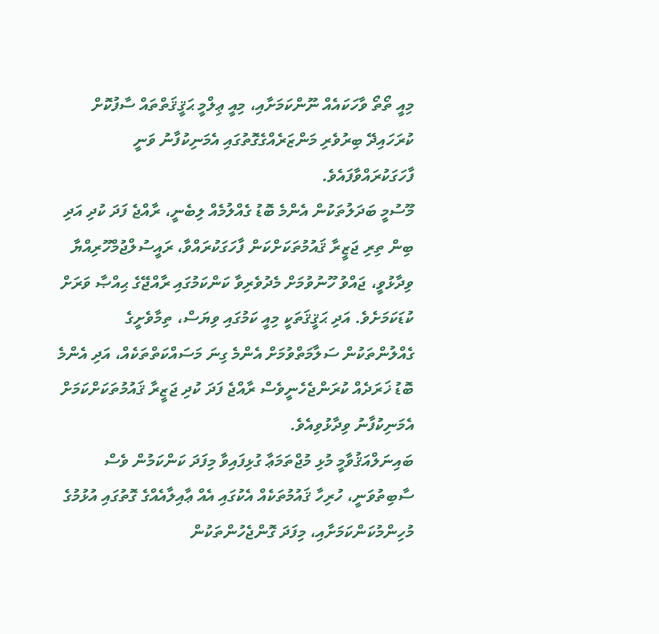މިއީ ތޯތޯ ވާހަކައެއް ނޫންކަމަށާއި، މިއީ ޢިލްމީ ޙަޤީޤަތްތައް ސާފުކޮށް ކުރަހައިދޭ ބިރުވެރި މަންޒަރެއްގެގޮތުގައި އެމަނިކުފާނު ވަނީ ފާހަގަކުރައްވާފައެވެ.
މޫސުމީ ބަދަލުތަކުން އެންމެ ބޮޑު ގެއްލުމެއް ލިބެނީ، ރާއްޖެ ފަދަ ކުދި އަދި ބިން ތިރި ޖަޒީރާ ޤައުމުތަކަށްކަން ފާހަގަކުރައްވާ، ރައީސުލްޖުމްހޫރިއްޔާ ވިދާޅުވީ، ޖައްވު ހޫނުވުމަށް މެދުވެރިވާ ކަންކަމުގައި ރާއްޖޭގެ ޙިއްޞާ ވަރަށް ކުޑަކަމަށެވެ. އަދި ޙަޤީޤަތަކީ މިއީ ކަމުގައި ވިޔަސް، ތިމާވެށީގެ ގެއްލުންތަކުން ސަލާމަތްވުމަށް އެންމެ ގިނަ މަސައްކަތްތަކެއް، އަދި އެންމެ ބޮޑު ޚަރަދެއް ކުރަންޖެހެނީވެސް ރާއްޖެ ފަދަ ކުދި ޖަޒީރާ ޤައުމުތަކަށްކަމަށް އެމަނިކުފާނު ވިދާޅުވިއެވެ.
ބައިނަލްއަޤުވާމީ މުޅި މުޖްތަމަޢާ ގުޅިފައިވާ މިފަދަ ކަންކަމުން ވެސް ސާބިތުވަނީ، ހުރިހާ ޤައުމުތަކެއް އެކުގައި އެއް ޢާއިލާއެއްގެ ގޮތުގައި އުޅުމުގެ މުހިންމުކަންކަމަށާއި، މިފަދަ ގޮންޖެހުންތަކުން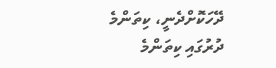ދޭހަކޮށްދެނީ، ކިތަންމެ ދުރުގައި ކިތަންމެ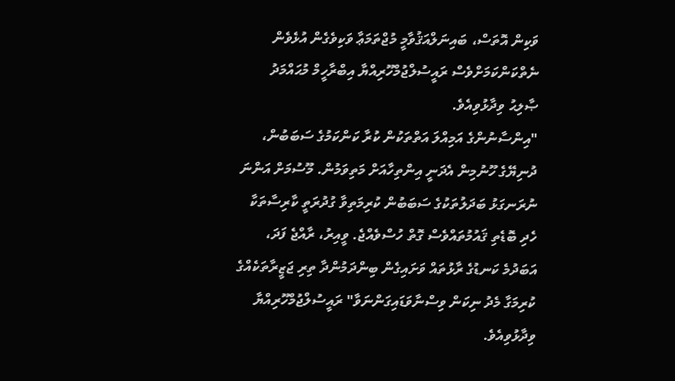ވަކިން އޮތަސް، ބައިނަލްއަޤުވާމީ މުޖްތަމަޢާ ވަކިވެގެން އުޅެވެން ނެތްކަންކަމަށްވެސް ރައީސުލްޖުމްހޫރިއްޔާ އިބްރާހީމް މުޙައްމަދު ޞާލިޙު ވިދާޅުވިއެވެ.
"އިންސާނުންގެ އަމިއްލަ އަތްތަކުން ކުރާ ކަންކަމުގެ ސަބަބުން، ދުނިޔޭގެ ހޫނުމިން އެދަނީ އިންތިހާއަށް މަތިވަމުން. މޫސުމަށް އަންނަ ނުރަނގަޅު ބަދަލުތަކުގެ ސަބަބުން ކުރިމަތިވާ ގުދުރަތީ ކާރިސާތަކާ ހެދި ބޮޑެތި ޤައުމުތައްވެސް ގޮތް ހުސްވެއްޖެ. ވީއިރު، ރާއްޖެ ފަދަ، އަބަދުމެ ކަނޑުގެ ރާޅުތައް ވަށައިގެން ބިންދަމުންދާ ތިރި ޖަޒީރާތަކެއްގެ ކުރިމަގާ މެދު ނިކަން ވިސްނާވަޑައިގަންނަވާ" ރައީސުލްޖުމްހޫރިއްޔާ ވިދާޅުވިއެވެ.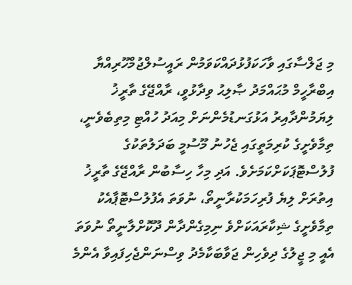މި ޖަލްސާގައި ވާހަކަފުޅުދައްކަވަމުން ރައީސުލްޖުމްހޫރިއްޔާ އިބްރާހީމް މުޙައްމަދު ޞާލިޙު ވިދާޅުވީ، ރާއްޖޭގެ ތާރީޚު ލިޔަމުންދާއިރު އަޅުގަނޑުމެންނަށް މިއަދު ހުއްޓި މިތިބެވެނީ، ތިމާވެށީގެ ކުރިމަތީގައި ޖެހުނު މޫސުމީ ބަދަލުތަކުގެ ފުލުސްޓޮޕަކަށްކަމަށެވެ. އަދި މިހާ ހިސާބުން ރާއްޖޭގެ ތާރީޚު އިތުރަށް ލިޔެ ފުރިހަމަކުރާނީތޯ، ނުވަތަ އެފުލުސްޓޮޕާއެކު ތިމާވެށީގެ ޝިކާރައަކަށްވެ ނިމިގެންދާން ދޫކޮށްލާނީތޯ ނުވަތަ އެއީ މި ޖީލުގެ ދިވެހިން ޖަވާބަކާމެދު ވިސްނަންޖެހިފައިވާ އެންމެ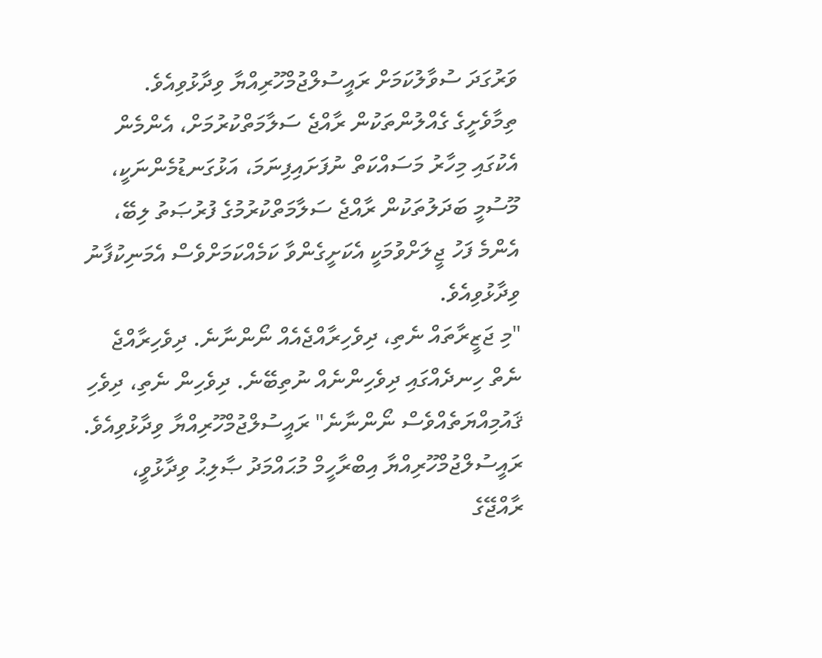ވަރުގަދަ ސުވާލުކަމަށް ރައީސުލްޖުމްހޫރިއްޔާ ވިދާޅުވިއެވެ.
ތިމާވެށީގެ ގެއްލުންތަކުން ރާއްޖެ ސަލާމަތްކުރުމަށް، އެންމެން އެކުގައި މިހާރު މަސައްކަތް ނުފަށައިފިނަމަ، އަޅުގަނޑުމެންނަކީ، މޫސުމީ ބަދަލުތަކުން ރާއްޖެ ސަލާމަތްކުރުމުގެ ފުރުޞަތު ލިބޭ، އެންމެ ފަހު ޖީލަށްވުމަކީ އެކަށީގެންވާ ކަމެއްކަމަށްވެސް އެމަނިކުފާނު ވިދާޅުވިއެވެ.
"މި ޖަޒީރާތައް ނެތި، ދިވެހިރާއްޖެއެއް ނޯންނާނެ. ދިވެހިރާއްޖެ ނެތް ހިނދެއްގައި ދިވެހިންނެއް ނުތިބޭނެ. ދިވެހިން ނެތި، ދިވެހި ޤައުމިއްޔަތެއްވެސް ނޯންނާނެ" ރައީސުލްޖުމްހޫރިއްޔާ ވިދާޅުވިއެވެ.
ރައީސުލްޖުމްހޫރިއްޔާ އިބްރާހީމް މުޙައްމަދު ޞާލިޙު ވިދާޅުވީ، ރާއްޖޭގެ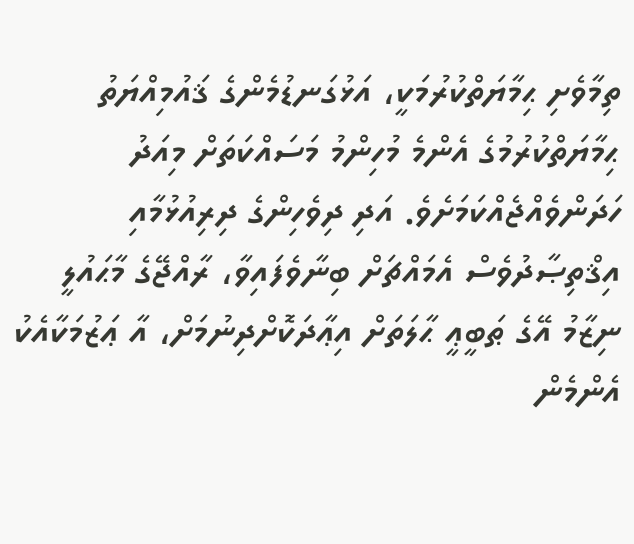ތިމާވެށި ޙިމާޔަތްކުރުމަކީ، އަޅުގަނޑުމެންގެ ޤައުމިއްޔަތު ޙިމާޔަތްކުރުމުގެ އެންމެ މުހިންމު މަސައްކަތަށް މިއަދު ހަދަންވެއްޖެއްކަމަށެވެ. އަދި ދިވެހިންގެ ދިރިއުޅުމާއި އިޤްތިޞާދުވެސް އެމައްޗަށް ބިނާވެފައިވާ، ރާއްޖޭގެ މާޙައުލީ ނިޒާމު އޭގެ ޠަބީޢީ ޙާލަތަށް އިޢާދަކޮށްދިނުމަށް، އާ ޢަޒުމަކާއެކު އެންމެން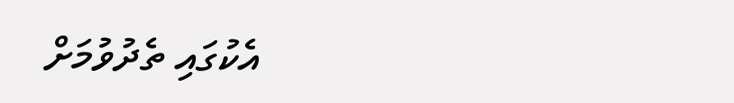އެކުގައި ތެދުވުމަށް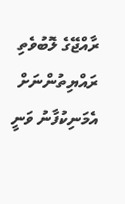ރާއްޖޭގެ ލޮބުވެތި ރައްޔިތުންނަށް އެމަނިކުފާނު ވަނީ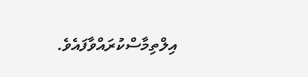އިލްތިމާސްކުރައްވާފައެވެ.